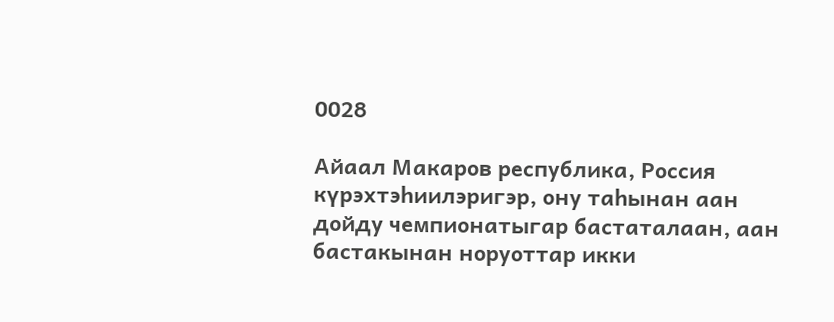0028

Айаал Макаров республика, Россия күрэхтэһиилэригэр, ону таһынан аан дойду чемпионатыгар бастаталаан, аан бастакынан норуоттар икки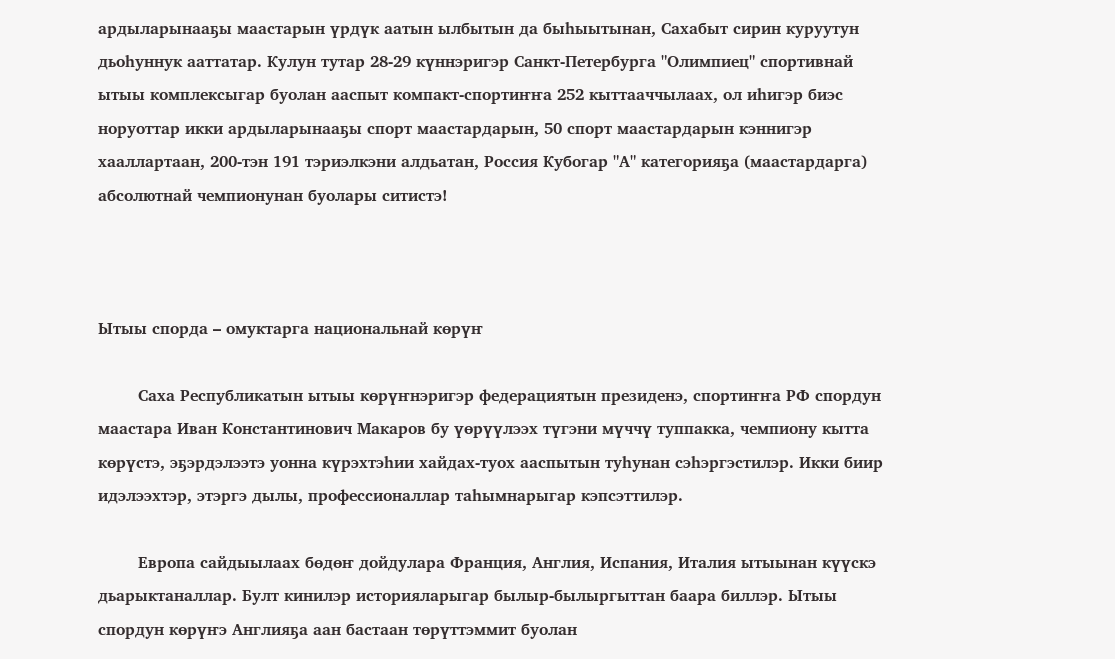ардыларынааҕы маастарын үрдүк аатын ылбытын да быһыытынан, Сахабыт сирин куруутун дьоһуннук ааттатар. Кулун тутар 28-29 күннэригэр Санкт-Петербурга "Олимпиец" спортивнай ытыы комплексыгар буолан ааспыт компакт-спортиҥҥа 252 кыттааччылаах, ол иһигэр биэс норуоттар икки ардыларынааҕы спорт маастардарын, 50 спорт маастардарын кэннигэр хааллартаан, 200-тэн 191 тэриэлкэни алдьатан, Россия Кубогар "А" категорияҕа (маастардарга) абсолютнай чемпионунан буолары ситистэ!



Ытыы спорда – омуктарга национальнай көрүҥ

        Саха Республикатын ытыы көрүҥнэригэр федерациятын президенэ, спортиҥҥа РФ спордун маастара Иван Константинович Макаров бу үөрүүлээх түгэни мүччү туппакка, чемпиону кытта көрүстэ, эҕэрдэлээтэ уонна күрэхтэһии хайдах-туох ааспытын туһунан сэһэргэстилэр. Икки биир идэлээхтэр, этэргэ дылы, профессионаллар таһымнарыгар кэпсэттилэр.

        Европа сайдыылаах бөдөҥ дойдулара Франция, Англия, Испания, Италия ытыынан күүскэ дьарыктаналлар. Булт кинилэр историяларыгар былыр-былыргыттан баара биллэр. Ытыы спордун көрүҥэ Англияҕа аан бастаан төрүттэммит буолан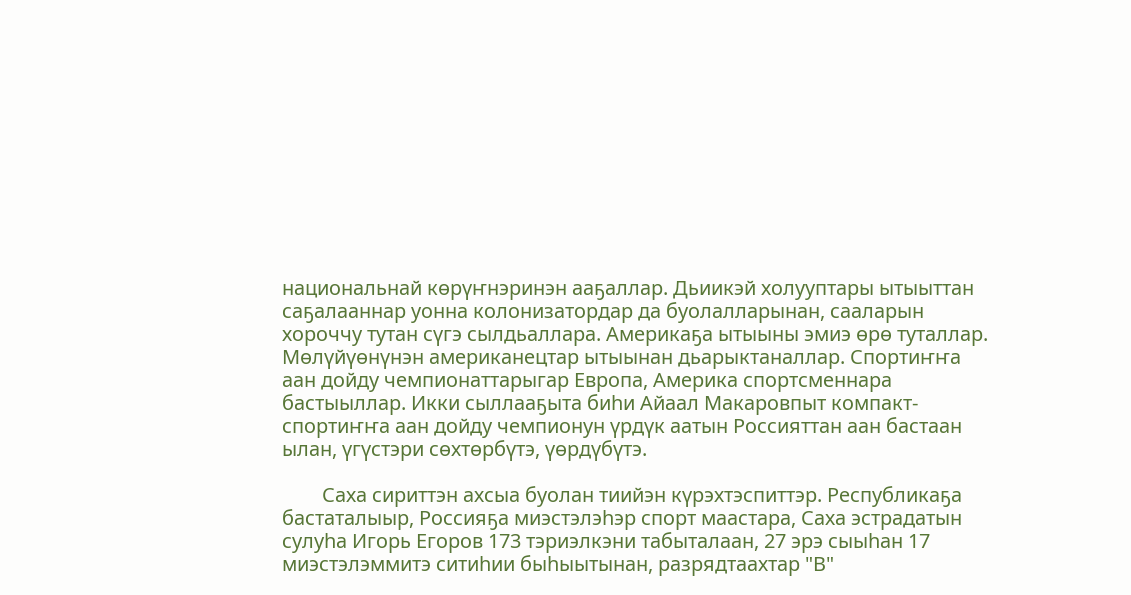национальнай көрүҥнэринэн ааҕаллар. Дьиикэй холууптары ытыыттан саҕалааннар уонна колонизатордар да буолалларынан, сааларын хороччу тутан сүгэ сылдьаллара. Америкаҕа ытыыны эмиэ өрө туталлар. Мөлүйүөнүнэн американецтар ытыынан дьарыктаналлар. Спортиҥҥа аан дойду чемпионаттарыгар Европа, Америка спортсменнара бастыыллар. Икки сыллааҕыта биһи Айаал Макаровпыт компакт-спортиҥҥа аан дойду чемпионун үрдүк аатын Россияттан аан бастаан ылан, үгүстэри сөхтөрбүтэ, үөрдүбүтэ.

        Саха сириттэн ахсыа буолан тиийэн күрэхтэспиттэр. Республикаҕа бастаталыыр, Россияҕа миэстэлэһэр спорт маастара, Саха эстрадатын сулуһа Игорь Егоров 173 тэриэлкэни табыталаан, 27 эрэ сыыһан 17 миэстэлэммитэ ситиһии быһыытынан, разрядтаахтар "В"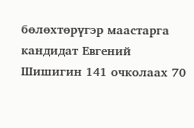бөлөхтөрүгэр маастарга кандидат Евгений Шишигин 141 очколаах 70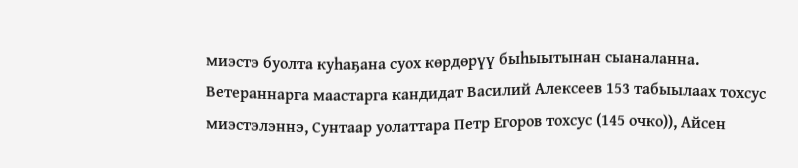миэстэ буолта куһаҕана суох көрдөрүү быһыытынан сыаналанна. Ветераннарга маастарга кандидат Василий Алексеев 153 табыылаах тохсус миэстэлэннэ, Сунтаар уолаттара Петр Егоров тохсус (145 очко)), Айсен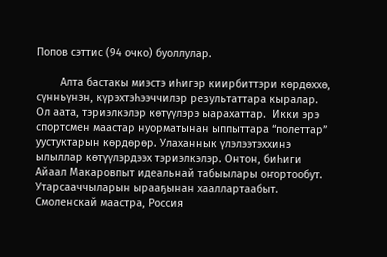Попов сэттис (94 очко) буоллулар.

        Алта бастакы миэстэ иһигэр киирбиттэри көрдөххө, сүнньүнэн, күрэхтэһээччилэр результаттара кыралар. Ол аата, тэриэлкэлэр көтүүлэрэ ыарахаттар.  Икки эрэ спортсмен маастар нуорматынан ыппыттара “полеттар” уустуктарын көрдөрөр. Улаханнык үлэлээтэххинэ ылыллар көтүүлэрдээх тэриэлкэлэр. Онтон, биһиги Айаал Макаровпыт идеальнай табыылары оҥортообут. Утарсааччыларын ырааҕынан хааллартаабыт. Смоленскай маастра, Россия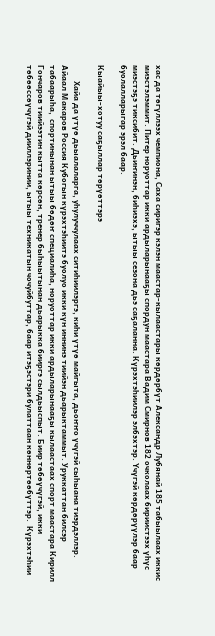хас да төгүллээх чемпиона, Саха сиригэр кэлэн маастар-кылаастары көрдөрбүт Александр Лубянай 185 табыылаах иккис миэстэлэммит. Питер норуоттар икки ардыларынааҕы спордун маастара Вадим Смирнов 182 очколаах бириистээх үһүс миэстэҕэ тиксибит. Дьиҥинэн, биһиэхэ, ытыы сезона дьэ саҕаланна. Күрэхтэһиилэр элбэхтэр. Үчүгэй көрдөрүүлэр баар буолалларыгар эрэл баар.

Кыайыы-хотуу саҕыллар төрүөттэрэ

        Хайа да үтүө дьыалаларга, уһулуччулаах ситиһиилэргэ, киһи үтүө майгыта, дьоҥҥо үчүгэй сыһыана тиэрдэллэр. Айаал Макаров Россия Кубогын күрэхтэһиитэ буолуо икки күн иннинэ тиийэн дьарыктаммыт. Уруккаттан билсэр табаарыһа,  спортинынан ытыы бөдөҥ специалиһа, норуоттар икки ардыларынааҕы кылаастаах спорт маастара Кирилл Гончаров тиийээтин кытта көрсөн, тренер быһыытынан дьарыкка бииргэ сылдьыспыт. Биир төбөүчүгэй, икки төбөөссөүчүгэй дииллэринии, ытыы техникатын чочуйбуттар, баар итэҕэстэри булаттаан көннөртөөбүттэр.  Күрэхтэһии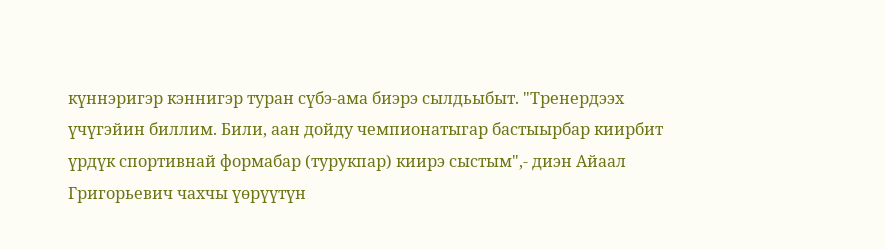күннэригэр кэннигэр туран сүбэ-ама биэрэ сылдьыбыт. "Тренердээх үчүгэйин биллим. Били, аан дойду чемпионатыгар бастыырбар киирбит үрдүк спортивнай формабар (турукпар) киирэ сыстым",- диэн Айаал Григорьевич чахчы үөрүүтүн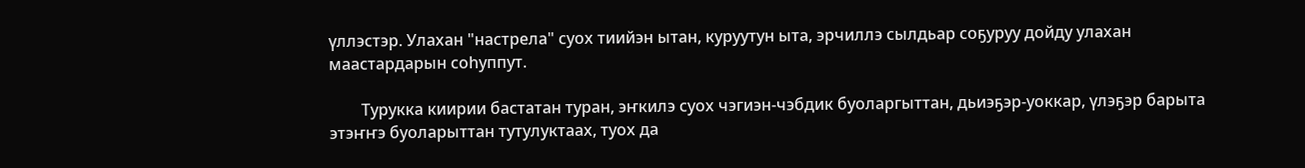үллэстэр. Улахан "настрела" суох тиийэн ытан, куруутун ыта, эрчиллэ сылдьар соҕуруу дойду улахан маастардарын соһуппут.

        Турукка киирии бастатан туран, эҥкилэ суох чэгиэн-чэбдик буоларгыттан, дьиэҕэр-уоккар, үлэҕэр барыта этэҥҥэ буоларыттан тутулуктаах, туох да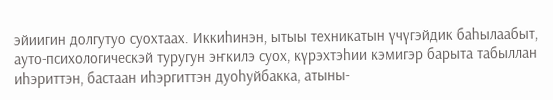эйиигин долгутуо суохтаах. Иккиһинэн, ытыы техникатын үчүгэйдик баһылаабыт, ауто-психологическэй туругун эҥкилэ суох, күрэхтэһии кэмигэр барыта табыллан иһэриттэн, бастаан иһэргиттэн дуоһуйбакка, атыны-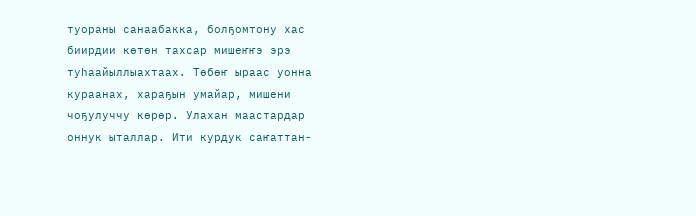туораны санаабакка, болҕомтону хас биирдии көтөн тахсар мишеҥҥэ эрэ туһаайыллыахтаах. Төбөҥ ыраас уонна кураанах, хараҕын умайар, мишени чоҕулуччу көрөр. Улахан маастардар оннук ыталлар. Ити курдук саҥаттан-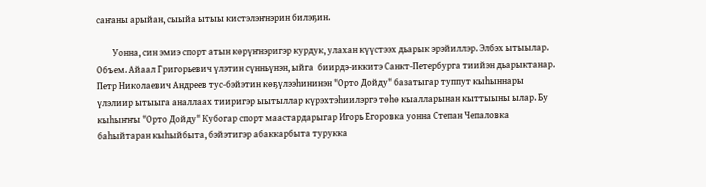саҥаны арыйан, сыыйа ытыы кистэлэҥнэрин билэҕин.

        Уонна, син эмиэ спорт атын көрүҥнэригэр курдук, улахан күүстээх дьарык эрэйиллэр. Элбэх ытыылар. Объем. Айаал Григорьевич үлэтин сүнньүнэн, ыйга  биирдэ-иккитэ Санкт-Петербурга тиийэн дьарыктанар. Петр Николаевич Андреев тус-бэйэтин көҕүлээһининэн "Орто Дойду" базатыгар туппут кыһыннары үлэлиир ытыыга аналлаах тииригэр ыытыллар күрэхтэһиилэргэ төһө кыалларынан кыттыыны ылар. Бу кыһыҥҥы "Орто Дойду" Кубогар спорт маастардарыгар Игорь Егоровка уонна Степан Чепаловка баһыйтаран кыһыйбыта, бэйэтигэр абаккарбыта турукка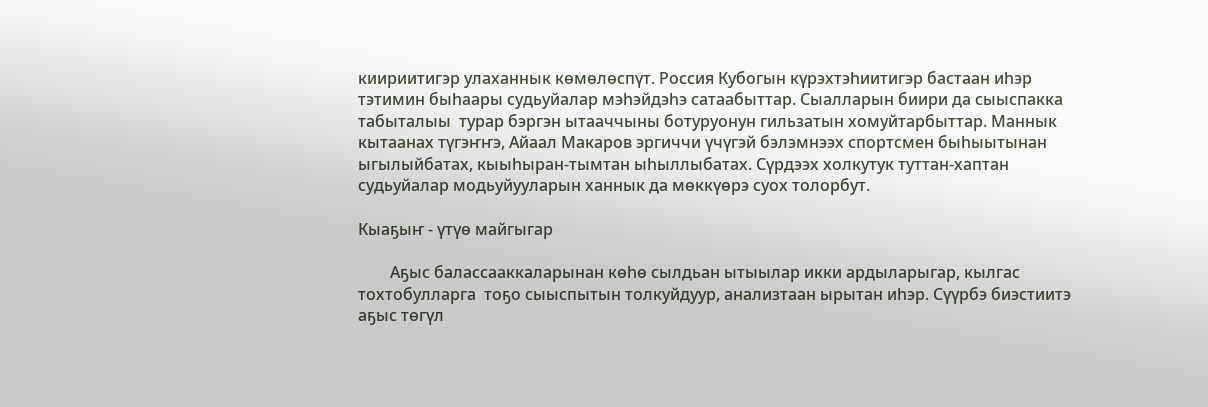киириитигэр улаханнык көмөлөспүт. Россия Кубогын күрэхтэһиитигэр бастаан иһэр тэтимин быһаары судьуйалар мэһэйдэһэ сатаабыттар. Сыалларын биири да сыыспакка  табыталыы  турар бэргэн ытааччыны ботуруонун гильзатын хомуйтарбыттар. Маннык кытаанах түгэҥҥэ, Айаал Макаров эргиччи үчүгэй бэлэмнээх спортсмен быһыытынан ыгылыйбатах, кыыһыран-тымтан ыһыллыбатах. Сүрдээх холкутук туттан-хаптан судьуйалар модьуйууларын ханнык да мөккүөрэ суох толорбут.

Кыаҕыҥ - үтүө майгыгар

        Аҕыс балассааккаларынан көһө сылдьан ытыылар икки ардыларыгар, кылгас  тохтобулларга  тоҕо сыыспытын толкуйдуур, анализтаан ырытан иһэр. Сүүрбэ биэстиитэ аҕыс төгүл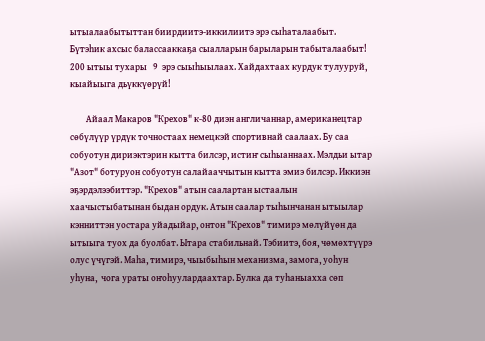ытыалаабытыттан биирдиитэ-иккилиитэ эрэ сыһаталаабыт. Бүтэһик ахсыс балассааккаҕа сыалларын барыларын табыталаабыт! 200 ытыы тухары   9  эрэ сыыһыылаах. Хайдахтаах курдук тулууруй, кыайыыга дьүккүөрүй!

        Айаал Макаров "Крехов" к-80 диэн англичаннар, американецтар сөбүлүүр үрдүк точностаах немецкэй спортивнай саалаах. Бу саа собуотун дириэктэрин кытта билсэр, истиҥ сыһыаннаах. Мэлдьи ытар "Азот" ботуруон собуотун салайааччытын кытта эмиэ билсэр. Иккиэн эҕэрдэлээбиттэр. "Крехов" атын саалартан ыстаалын хаачыстыбатынан быдан ордук. Атын саалар тыһынчанан ытыылар кэнниттэн уостара уйадыйар, онтон "Крехов" тимирэ мөлүйүөн да ытыыга туох да буолбат. Ытара стабильнай. Тэбиитэ, боя, чөмөхтүүрэ олус үчүгэй. Маһа, тимирэ, чыыбыһын механизма, замога, уоһун уһуна,  чога ураты оҥоһуулардаахтар. Булка да туһаныахха сөп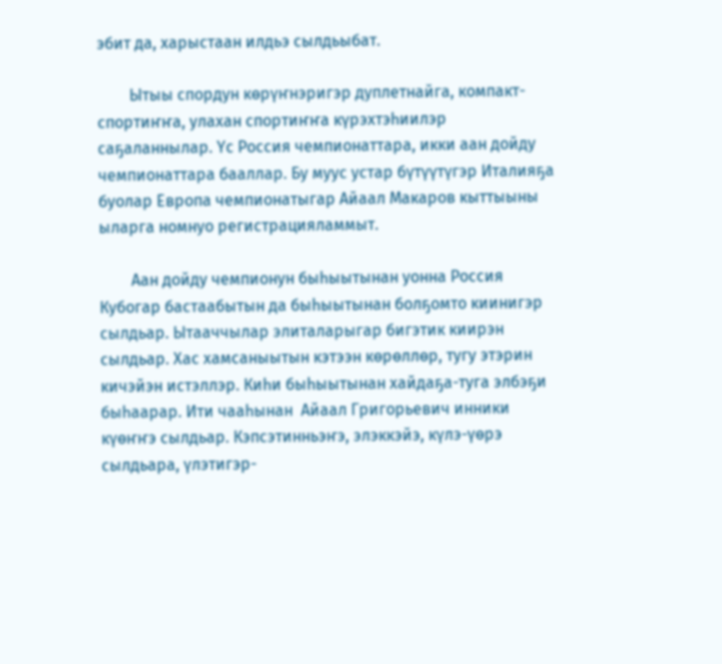эбит да, харыстаан илдьэ сылдьыбат.

        Ытыы спордун көрүҥнэригэр дуплетнайга, компакт-спортиҥҥа, улахан спортиҥҥа күрэхтэһиилэр саҕаланнылар. Үс Россия чемпионаттара, икки аан дойду чемпионаттара бааллар. Бу муус устар бүтүүтүгэр Италияҕа буолар Европа чемпионатыгар Айаал Макаров кыттыыны ыларга номнуо регистрацияламмыт.

        Аан дойду чемпионун быһыытынан уонна Россия Кубогар бастаабытын да быһыытынан болҕомто киинигэр сылдьар. Ытааччылар элиталарыгар бигэтик киирэн сылдьар. Хас хамсаныытын кэтээн көрөллөр, тугу этэрин кичэйэн истэллэр. Киһи быһыытынан хайдаҕа-туга элбэҕи быһаарар. Ити чааһынан  Айаал Григорьевич инники күөҥҥэ сылдьар. Кэпсэтинньэҥэ, элэккэйэ, күлэ-үөрэ сылдьара, үлэтигэр-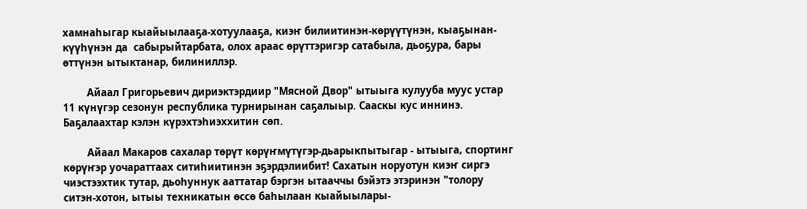хамнаһыгар кыайыылааҕа-хотуулааҕа, киэҥ билиитинэн-көрүүтүнэн, кыаҕынан-күүһүнэн да  сабырыйтарбата, олох араас өрүттэригэр сатабыла, дьоҕура, бары өттүнэн ытыктанар, билиниллэр.

        Айаал Григорьевич дириэктэрдиир "Мясной Двор" ытыыга кулууба муус устар  11 күнүгэр сезонун республика турнирынан саҕалыыр. Сааскы кус иннинэ. Баҕалаахтар кэлэн күрэхтэһиэххитин сөп.

        Айаал Макаров сахалар төрүт көрүҥмүтүгэр-дьарыкпытыгар - ытыыга, спортинг көрүҥэр уочараттаах ситиһиитинэн эҕэрдэлиибит! Сахатын норуотун киэҥ сиргэ чиэстээхтик тутар, дьоһуннук ааттатар бэргэн ытааччы бэйэтэ этэринэн "толору ситэн-хотон, ытыы техникатын өссө баһылаан кыайыылары-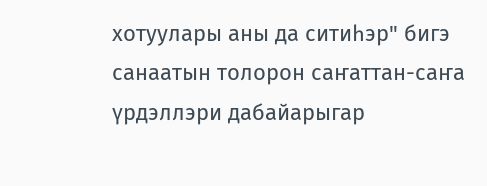хотуулары аны да ситиһэр" бигэ санаатын толорон саҥаттан-саҥа үрдэллэри дабайарыгар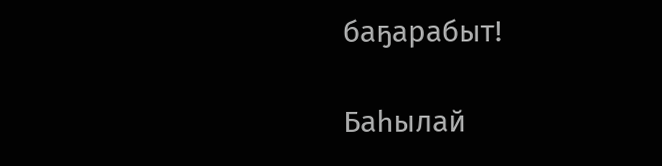баҕарабыт!

Баһылай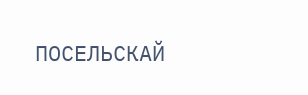ПОСЕЛЬСКАЙ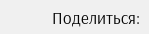Поделиться: